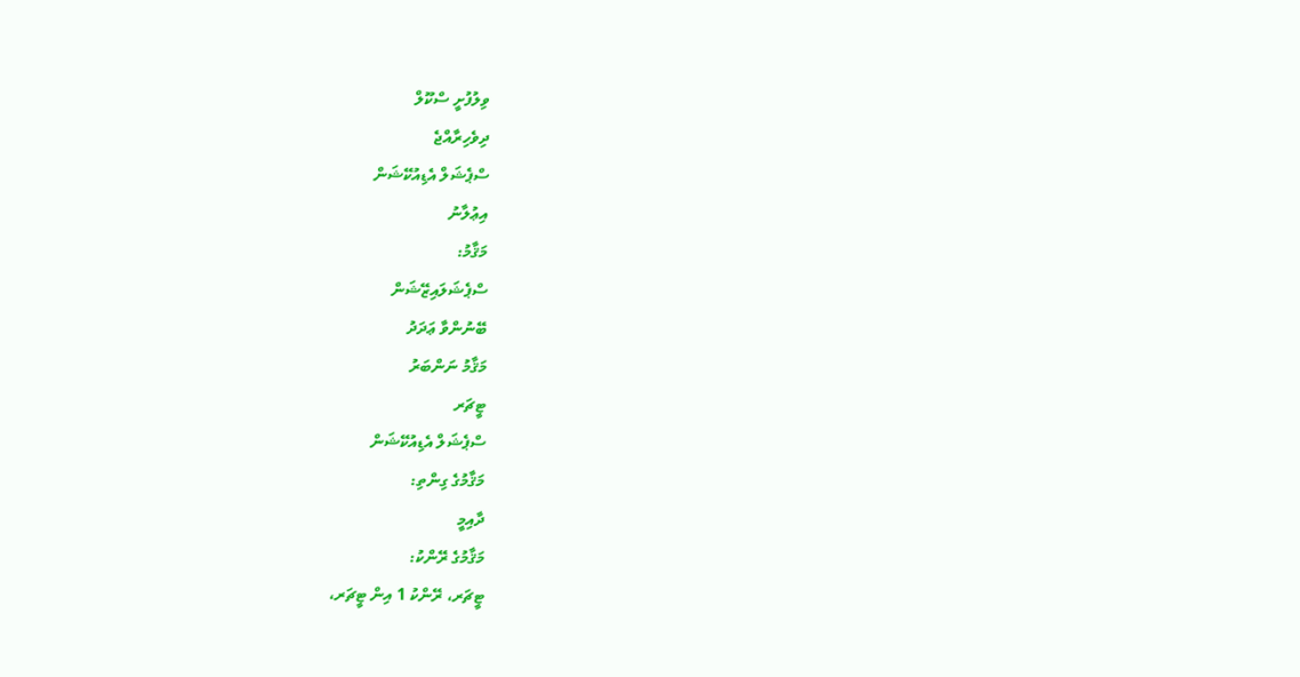ވިލުފުށީ ސްކޫލް
ދިވެހިރާއްޖެ
ސްޕެޝަލް އެޑިއުކޭޝަން
އިޢުލާނު
މަޤާމު:
ސްޕެޝަލައިޒޭޝަން
ބޭނުންވާ ޢަދަދު
މަޤާމު ނަންބަރު
ޓީޗަރ
ސްޕެޝަލް އެޑިއުކޭޝަން
މަޤާމުގެ ގިންތި:
ދާއިމީ
މަޤާމުގެ ރޭންކު:
ޓީޗަރ، ރޭންކު 1 އިން ޓީޗަރ،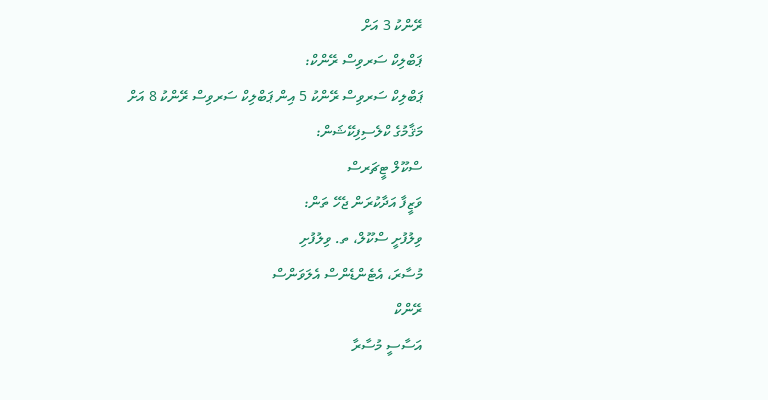ރޭންކު 3 އަށް
ޕަބްލިކް ސަރވިސް ރޭންކް:
ޕަބްލިކް ސަރވިސް ރޭންކު 5 އިން ޕަބްލިކް ސަރވިސް ރޭންކު 8 އަށް
މަޤާމުގެ ކްލެސިފިކޭޝަން:
ސްކޫލް ޓީޗަރސް
ވަޒީފާ އަދާކުރަން ޖެހޭ ތަން:
ވިލުފުށީ ސްކޫލް، ތ. ވިލުފުށި
މުސާރަ، އެޓެންޑެންސް އެލަވަންސް
ރޭންކް
އަސާސީ މުސާރާ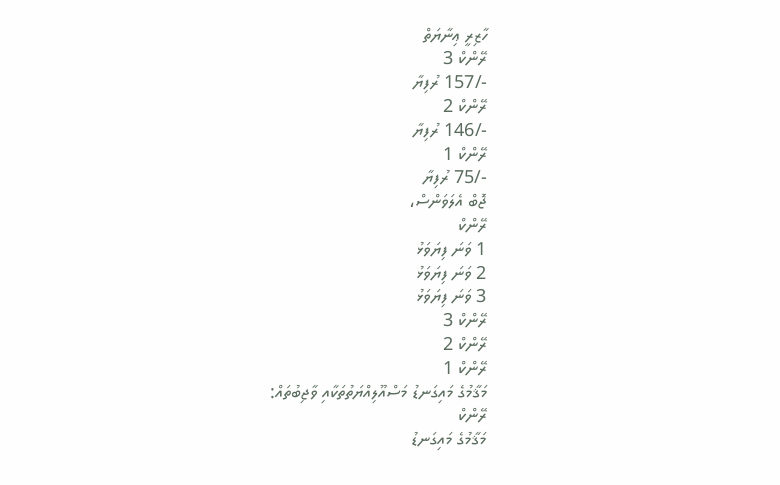ހާޒިރީ ޢިނާޔަތް
ރޭންކް 3
-/157 ރުފިޔާ
ރޭންކް 2
-/146 ރުފިޔާ
ރޭންކް 1
-/75 ރުފިޔާ
ޖޮބް އެލަވަންސް،
ރޭންކް
1 ވަނަ ފިޔަވަޅު
2 ވަނަ ފިޔަވަޅު
3 ވަނަ ފިޔަވަޅު
ރޭންކް 3
ރޭންކް 2
ރޭންކް 1
މަޤާމުގެ މައިގަނޑު މަސްއޫލިއްޔަތުތަކާއި ވާޖިބުތައް:
ރޭންކް
މަޤާމުގެ މައިގަނޑު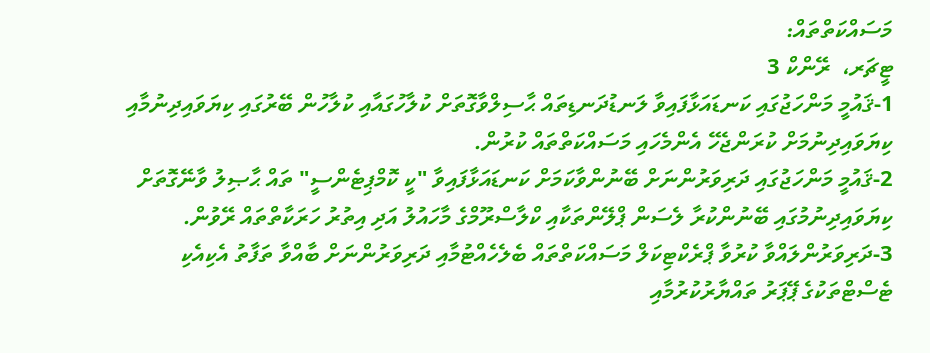މަސައްކަތްތައް:
ޓީޗަރ،  ރޭންކް 3
1-ޤައުމީ މަންހަޖުގައި ކަނޑައަޅާފައިވާ ލަނޑުދަނޑިތައް ޙާސިލްވާގޮތަށް ކުލާހުގައާއި ކުލާހުން ބޭރުގައި ކިޔަވައިދިނުމާއި ކިޔަވައިދިނުމަށް ކުރަންޖެހޭ އެންމެހައި މަސައްކަތްތައް ކުރުން.
2-ޤައުމީ މަންހަޖުގައި ދަރިވަރުންނަށް ބޭނުންވާކަމަށް ކަނޑައަޅާފައިވާ "ކީ ކޮމްޕިޓެންސީ" ތައް ޙާޞިލު ވާނޭގޮތަށް ކިޔަވައިދިނުމުގައި ބޭނުންކުރާ ލެސަން ޕްލޭންތަކާއި ކްލާސްރޫމްގެ މާހައުލު އަދި އިތުރު ހަރަކާތްތައް ރޭވުން.
3-ދަރިވަރުންލައްވާ ކުރުވާ ޕްރެކްޓިކަލް މަސައްކަތްތައް ބެލެހެއްޓުމާއި ދަރިވަރުންނަށް ބާއްވާ ތަފާތު އެކިއެކި ޓެސްޓްތަކުގެ ޕޭޕަރު ތައްޔާރުކުރުމާއި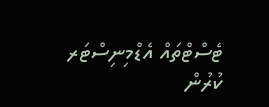ޓެސްޓްތައް އެޑްމިނިސްޓަރ ކުރުން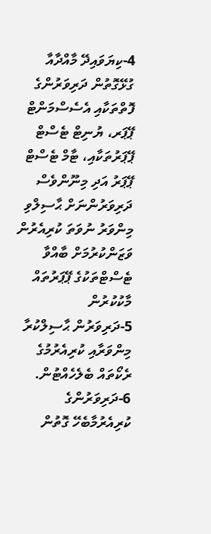4-ކިޔަވައިދޭ މާއްދާއާ ގުޅޭގޮތުން ދަރިވަރުންގެ ފޮތްތަކާއި އެސެސްމަންޓް ޕޭޕަރ، ޔުނިޓް ޓެސްޓް ޕޭޕަރުތަކާއި، ޓާމް ޓެސްޓް ޕޭޕަރު އަދި މިނޫންވެސް ދަރިވަރުންނަށް ޙާސިލްވި މިންވަރު ނުވަތަ ކުރިއެރުން ވަޒަންކުރުމަށް ބާއްވާ ޓެސްޓްތަކުގެ ޕޭޕަރުތައް މާކުކުރުން
5-ދަރިވަރުން ޙާސިލްކުރާ މިންވަރާއި ކުރިއެރުމުގެ ރެކޯތައް ބެލެހެއްޓުން.
6-ދަރިވަރުންގެ ކުރިއެރުމާބެހޭ ގޮތުން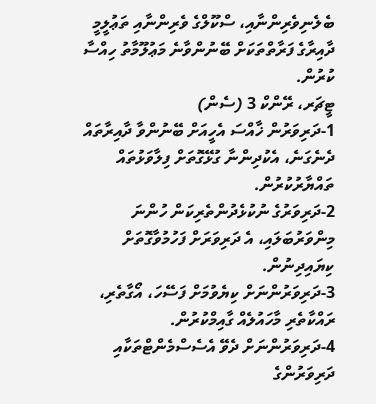ބެލެނިވެރިންނާއި، ސްކޫލްގެ ވެރިންނާއި ތަޢުލީމީ ދާއިރާގެ ފަރާތްތަކަށް ބޭނުންވާނެ މަޢުލޫމާތު ހިއްސާ ކުރުން.
ޓީޗަރ، ރޭންކް 3 (ސެން)
1-ދަރިވަރުން ޚާއްސަ އެހީއަށް ބޭނުންވާ ދާއިރާތައް ދެނެގަނެ، އެކުދިންނާ ގުޅޭގޮތަށް ފިލާވަޅުތައް ތައްޔާރުކުރުން.
2-ދަރިވަރުގެ ނުކުޅެދުންތެރިކަން ހުންނަ މިންވަރުބަލައި، އެ ދަރިވަރަށް ފަހުމުވާގޮތަށް ކިޔައިދިނުން.
3-ދަރިވަރުންނަށް ކިޔެވުމަށް ފަސޭހަ، އޯގާތެރި، ރައްކާތެރި މާހައުލެއް ގާއިމްކުރުން.
4-ދަރިވަރުންނަށް ދެވޭ އެސެސްމެންޓްތަކާއި ދަރިވަރުންގެ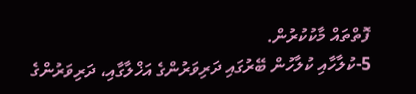ފޮތްތައް މާކުކުރުން.
5-ކުލާހާއި ކުލާހުން ބޭރުގައި ދަރިވަރުންގެ އަޚްލާގާއި، ދަރިވަރުންގެ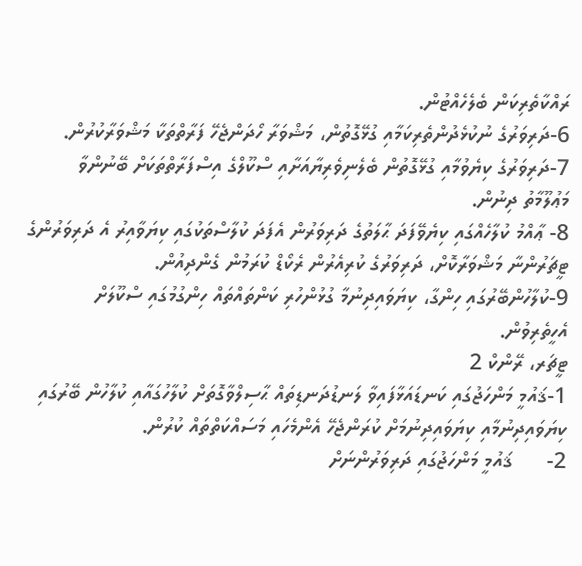ރައްކާތެރިކަން ބެލެހެއްޓުން.
6-ދަރިވަރުގެ ނުކުޅެދުންތެރިކަމާއި ގުޅޭގޮތުން، މަޝްވަރާ ހޯދަންޖެހޭ ފަރާތްތަކާ މަޝްވަރާކުރުން.
7-ދަރިވަރުގެ ކިޔެވުމާއި ގުޅޭގޮތުން ބެލެނިވެރިޔާއަށާއި ސްކޫލްގެ އިސްފަރާތްތަކަށް ބޭނުންވާ މަޢުލޫމާތު ދިނުން.
8- ޢާއްމު ކުލާހެއްގައި ކިޔެވޭފަދަ ޙާލަތުގެ ދަރިވަރުން އެފަދަ ކުލާސްތަކުގައި ކިޔަވާއިރު އެ ދަރިވަރުންގެ ޓީޗަރުންނާ މަޝްވަރާކޮށް، ދަރިވަރުގެ ކުރިއެރުން ރެކޯޑް ކުރަމުން ގެންދިއުން.
9-ކުލާހުންބޭރުގައި ހިންގާ، ކިޔަވައިދިނުމާ ގުޅުންހުރި ކަންތައްތައް ހިންގުމުގައި ސްކޫލަށް އެހީތެރިވުން.
ޓީޗަރ، ރޭންކް 2
1-ޤައުމީ މަންހަޖުގައި ކަނޑައަޅާފައިވާ ލަނޑުދަނޑިތައް ޙާސިލްވާގޮތަށް ކުލާހުގައާއި ކުލާހުން ބޭރުގައި ކިޔަވައިދިނުމާއި ކިޔަވައިދިނުމަށް ކުރަންޖެހޭ އެންމެހައި މަސައްކަތްތައް ކުރުން.
2-      ޤައުމީ މަންހަޖުގައި ދަރިވަރުންނަށް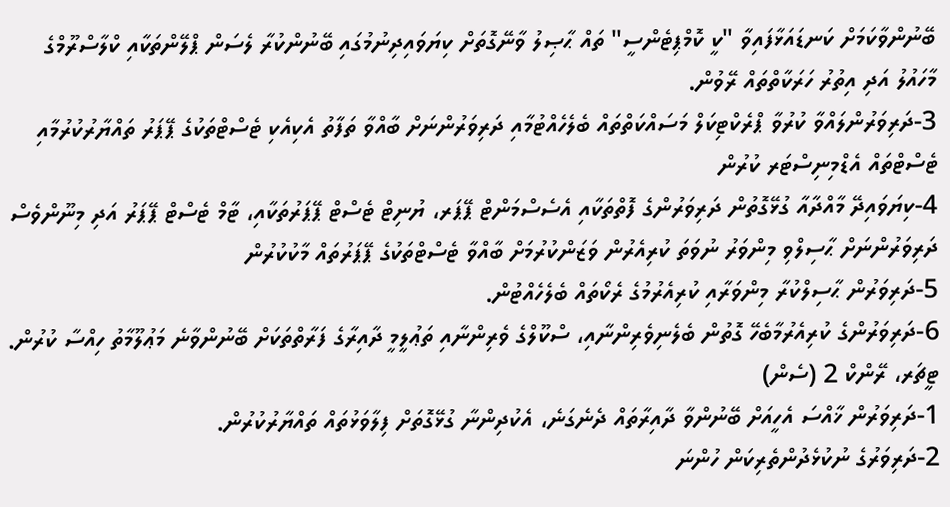ބޭނުންވާކަމަށް ކަނޑައަޅާފައިވާ "ކީ ކޮމްޕިޓެންސީ" ތައް ޙާޞިލު ވާނޭގޮތަށް ކިޔަވައިދިނުމުގައި ބޭނުންކުރާ ލެސަން ޕްލޭންތަކާއި ކްލާސްރޫމްގެ މާހައުލު އަދި އިތުރު ހަރަކާތްތައް ރޭވުން.
3-ދަރިވަރުންލައްވާ ކުރުވާ ޕްރެކްޓިކަލް މަސައްކަތްތައް ބެލެހެއްޓުމާއި ދަރިވަރުންނަށް ބާއްވާ ތަފާތު އެކިއެކި ޓެސްޓްތަކުގެ ޕޭޕަރު ތައްޔާރުކުރުމާއި ޓެސްޓްތައް އެޑްމިނިސްޓަރ ކުރުން
4-ކިޔަވައިދޭ މާއްދާއާ ގުޅޭގޮތުން ދަރިވަރުންގެ ފޮތްތަކާއި އެސެސްމަންޓް ޕޭޕަރ، ޔުނިޓް ޓެސްޓް ޕޭޕަރުތަކާއި، ޓާމް ޓެސްޓް ޕޭޕަރު އަދި މިނޫންވެސް ދަރިވަރުންނަށް ޙާސިލްވި މިންވަރު ނުވަތަ ކުރިއެރުން ވަޒަންކުރުމަށް ބާއްވާ ޓެސްޓްތަކުގެ ޕޭޕަރުތައް މާކުކުރުން
5-ދަރިވަރުން ޙާސިލްކުރާ މިންވަރާއި ކުރިއެރުމުގެ ރެކޯތައް ބެލެހެއްޓުން.
6-ދަރިވަރުންގެ ކުރިއެރުމާބެހޭ ގޮތުން ބެލެނިވެރިންނާއި، ސްކޫލްގެ ވެރިންނާއި ތަޢުލީމީ ދާއިރާގެ ފަރާތްތަކަށް ބޭނުންވާނެ މަޢުލޫމާތު ހިއްސާ ކުރުން.
ޓީޗަރ، ރޭންކް 2 (ސެން)
1-ދަރިވަރުން ޚާއްސަ އެހީއަށް ބޭނުންވާ ދާއިރާތައް ދެނެގަނެ، އެކުދިންނާ ގުޅޭގޮތަށް ފިލާވަޅުތައް ތައްޔާރުކުރުން.
2-ދަރިވަރުގެ ނުކުޅެދުންތެރިކަން ހުންނަ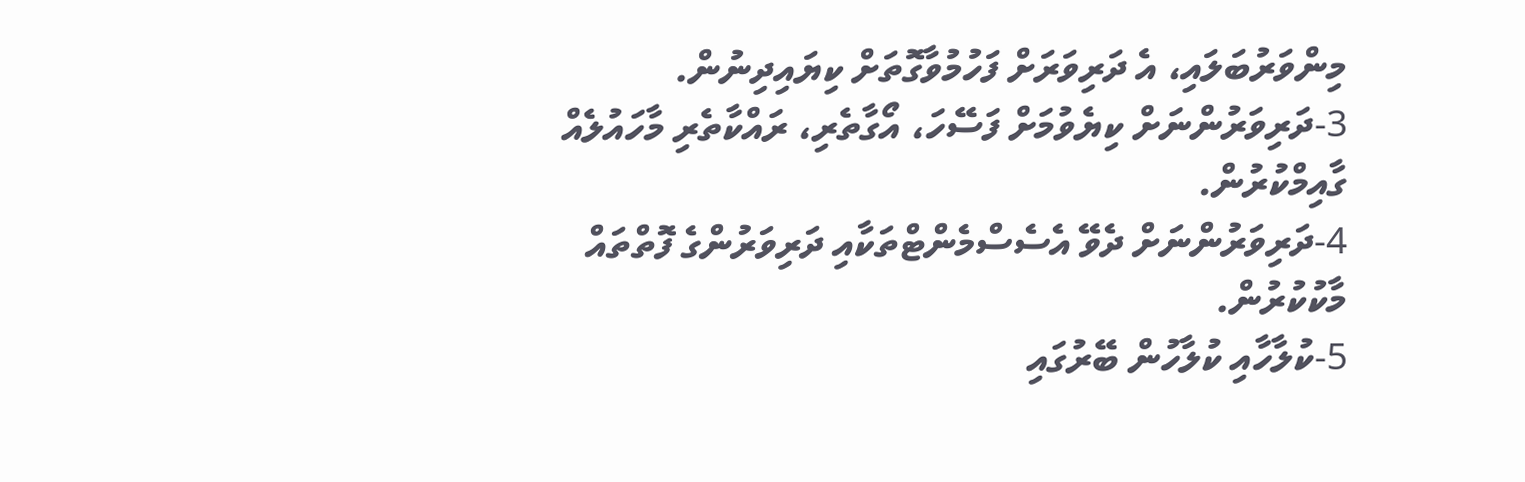މިންވަރުބަލައި، އެ ދަރިވަރަށް ފަހުމުވާގޮތަށް ކިޔައިދިނުން.
3-ދަރިވަރުންނަށް ކިޔެވުމަށް ފަސޭހަ، އޯގާތެރި، ރައްކާތެރި މާހައުލެއް ގާއިމްކުރުން.
4-ދަރިވަރުންނަށް ދެވޭ އެސެސްމެންޓްތަކާއި ދަރިވަރުންގެ ފޮތްތައް މާކުކުރުން.
5-ކުލާހާއި ކުލާހުން ބޭރުގައި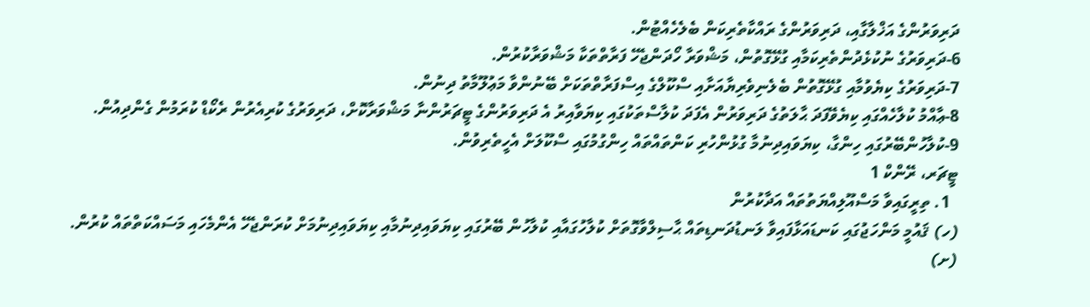ދަރިވަރުންގެ އަޚްލާގާއި، ދަރިވަރުންގެ ރައްކާތެރިކަން ބެލެހެއްޓުން.
6-ދަރިވަރުގެ ނުކުޅެދުންތެރިކަމާއި ގުޅޭގޮތުން، މަޝްވަރާ ހޯދަންޖެހޭ ފަރާތްތަކާ މަޝްވަރާކުރުން.
7-ދަރިވަރުގެ ކިޔެވުމާއި ގުޅޭގޮތުން ބެލެނިވެރިޔާއަށާއި ސްކޫލްގެ އިސްފަރާތްތަކަށް ބޭނުންވާ މަޢުލޫމާތު ދިނުން.
8-ޢާއްމު ކުލާހެއްގައި ކިޔެވޭފަދަ ޙާލަތުގެ ދަރިވަރުން އެފަދަ ކުލާސްތަކުގައި ކިޔަވާއިރު އެ ދަރިވަރުންގެ ޓީޗަރުންނާ މަޝްވަރާކޮށް، ދަރިވަރުގެ ކުރިއެރުން ރެކޯޑް ކުރަމުން ގެންދިއުން.
9-ކުލާހުންބޭރުގައި ހިންގާ، ކިޔަވައިދިނުމާ ގުޅުންހުރި ކަންތައްތައް ހިންގުމުގައި ސްކޫލަށް އެހީތެރިވުން.
ޓީޗަރ، ރޭންކް 1
  1. ތިރީގައިވާ މަސްއޫލިއްޔަތުތައް އަދާކުރުން
(ހ) ޤައުމީ މަންހަޖުގައި ކަނޑައަޅާފައިވާ ލަނޑުދަނޑިތައް ޙާސިލްވާގޮތަށް ކުލާހުގައާއި ކުލާހުން ބޭރުގައި ކިޔަވައިދިނުމާއި ކިޔަވައިދިނުމަށް ކުރަންޖެހޭ އެންމެހައި މަސައްކަތްތައް ކުރުން.
(ށ)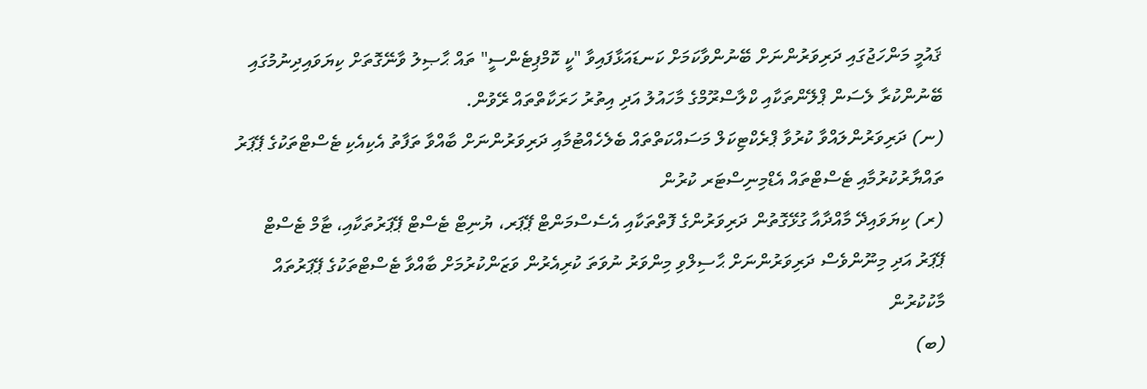ޤައުމީ މަންހަޖުގައި ދަރިވަރުންނަށް ބޭނުންވާކަމަށް ކަނޑައަޅާފައިވާ "ކީ ކޮމްޕިޓެންސީ" ތައް ޙާޞިލު ވާނޭގޮތަށް ކިޔަވައިދިނުމުގައި ބޭނުންކުރާ ލެސަން ޕްލޭންތަކާއި ކްލާސްރޫމްގެ މާހައުލު އަދި އިތުރު ހަރަކާތްތައް ރޭވުން.
(ނ) ދަރިވަރުންލައްވާ ކުރުވާ ޕްރެކްޓިކަލް މަސައްކަތްތައް ބެލެހެއްޓުމާއި ދަރިވަރުންނަށް ބާއްވާ ތަފާތު އެކިއެކި ޓެސްޓްތަކުގެ ޕޭޕަރު ތައްޔާރުކުރުމާއި ޓެސްޓްތައް އެޑްމިނިސްޓަރ ކުރުން
(ރ) ކިޔަވައިދޭ މާއްދާއާ ގުޅޭގޮތުން ދަރިވަރުންގެ ފޮތްތަކާއި އެސެސްމަންޓް ޕޭޕަރ، ޔުނިޓް ޓެސްޓް ޕޭޕަރުތަކާއި، ޓާމް ޓެސްޓް ޕޭޕަރު އަދި މިނޫންވެސް ދަރިވަރުންނަށް ޙާސިލްވި މިންވަރު ނުވަތަ ކުރިއެރުން ވަޒަންކުރުމަށް ބާއްވާ ޓެސްޓްތަކުގެ ޕޭޕަރުތައް މާކުކުރުން
(ބ)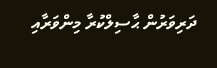ދަރިވަރުން ޙާސިލްކުރާ މިންވަރާއި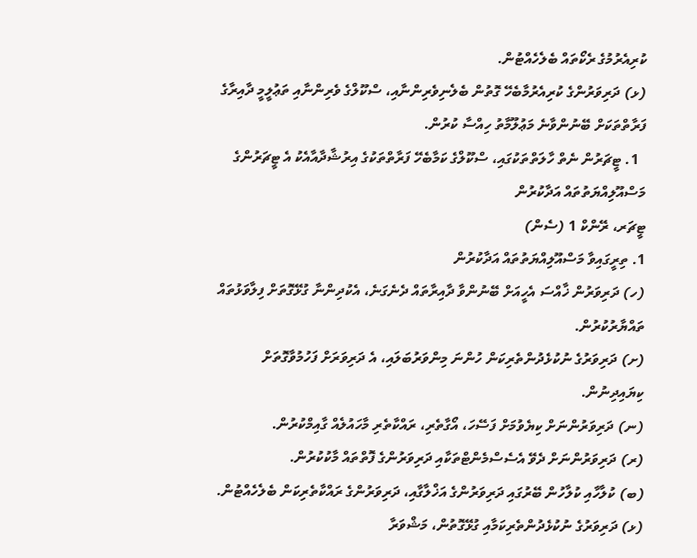ކުރިއެރުމުގެ ރެކޯތައް ބެލެހެއްޓުން.
(ޅ) ދަރިވަރުންގެ ކުރިއެރުމާބެހޭ ގޮތުން ބެލެނިވެރިންނާއި، ސްކޫލްގެ ވެރިންނާއި ތަޢުލީމީ ދާއިރާގެ ފަރާތްތަކަށް ބޭނުންވާނެ މަޢުލޫމާތު ހިއްސާ ކުރުން.
  1. ޓީޗަރުން ނެތް ހާލަތްތަކުގައި، ސްކޫލްގެ ކަމާބެހޭ ފަރާތްތަކުގެ އިރުޝާދާއާއެކު އެ ޓީޗަރުންގެ މަސްއޫލިއްޔަތުތައް އަދާކުރުން
ޓީޗަރ، ރޭންކް 1 (ސެން)
1. ތިރީގައިވާ މަސްއޫލިއްޔަތުތައް އަދާކުރުން
(ހ) ދަރިވަރުން ޚާއްސަ އެހީއަށް ބޭނުންވާ ދާއިރާތައް ދެނެގަނެ، އެކުދިންނާ ގުޅޭގޮތަށް ފިލާވަޅުތައް ތައްޔާރުކުރުން.
(ށ) ދަރިވަރުގެ ނުކުޅެދުންތެރިކަން ހުންނަ މިންވަރުބަލައި، އެ ދަރިވަރަށް ފަހުމުވާގޮތަށް ކިޔައިދިނުން.
(ނ) ދަރިވަރުންނަށް ކިޔެވުމަށް ފަސޭހަ، އޯގާތެރި، ރައްކާތެރި މާހައުލެއް ގާއިމްކުރުން.
(ރ) ދަރިވަރުންނަށް ދެވޭ އެސެސްމެންޓްތަކާއި ދަރިވަރުންގެ ފޮތްތައް މާކުކުރުން.
(ބ) ކުލާހާއި ކުލާހުން ބޭރުގައި ދަރިވަރުންގެ އަޚްލާގާއި، ދަރިވަރުންގެ ރައްކާތެރިކަން ބެލެހެއްޓުން.
(ޅ) ދަރިވަރުގެ ނުކުޅެދުންތެރިކަމާއި ގުޅޭގޮތުން، މަޝްވަރާ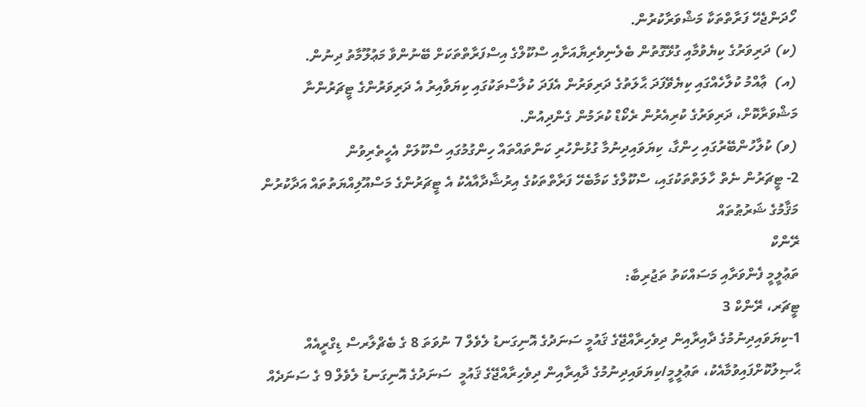ހޯދަންޖެހޭ ފަރާތްތަކާ މަޝްވަރާކުރުން.
(ކ) ދަރިވަރުގެ ކިޔެވުމާއި ގުޅޭގޮތުން ބެލެނިވެރިޔާއަށާއި ސްކޫލްގެ އިސްފަރާތްތަކަށް ބޭނުންވާ މަޢުލޫމާތު ދިނުން.
(އ)  ޢާއްމު ކުލާހެއްގައި ކިޔެވޭފަދަ ޙާލަތުގެ ދަރިވަރުން އެފަދަ ކުލާސްތަކުގައި ކިޔަވާއިރު އެ ދަރިވަރުންގެ ޓީޗަރުންނާ މަޝްވަރާކޮށް، ދަރިވަރުގެ ކުރިއެރުން ރެކޯޑް ކުރަމުން ގެންދިއުން.
(ވ) ކުލާހުންބޭރުގައި ހިންގާ، ކިޔަވައިދިނުމާ ގުޅުންހުރި ކަންތައްތައް ހިންގުމުގައި ސްކޫލަށް އެހީތެރިވުން
2- ޓީޗަރުން ނެތް ހާލަތްތަކުގައި، ސްކޫލްގެ ކަމާބެހޭ ފަރާތްތަކުގެ އިރުޝާދާއާއެކު އެ ޓީޗަރުންގެ މަސްއޫލިއްޔަތުތައް އަދާކުރުން
މަޤާމުގެ ޝަރުޠުތައް
ރޭންކް
ތަޢުލީމީ ފެންވަރާއި މަސައްކަތު ތަޖުރިބާ:
ޓީޗަރ، ރޭންކް 3
1-ކިޔަވައިދިނުމުގެ ދާއިރާއިން ދިވެހިރާއްޖޭގެ ޤައުމީ ސަނަދުގެ އޮނިގަނޑު ލެވެލް 7 ނުވަތަ 8 ގެ ބެޗްލާރސް ޑިގްރީއެއް ޙާޞިލުކޮށްފައިވުމާއެކު، ތަޢުލީމީ/ކިޔަވައިދިނުމުގެ ދާއިރާއިން ދިވެހިރާއްޖޭގެ ޤައުމީ  ސަނަދުގެ އޮނިގަނޑު ލެވެލް 9 ގެ ސަނަދެއް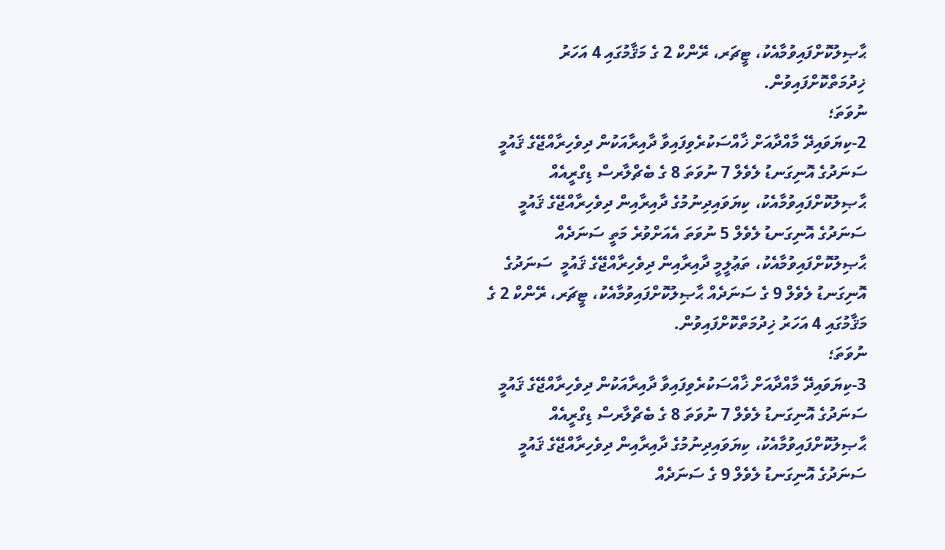ޙާޞިލުކޮށްފައިވުމާއެކު، ޓީޗަރ، ރޭންކް 2 ގެ މަޤާމުގައި 4 އަހަރު ޚިދުމަތްކޮށްފައިވުން.
ނުވަތަ؛
2-ކިޔަވައިދޭ މާއްދާއަށް ޚާއްސަކުރެވިފައިވާ ދާއިރާއަކުން ދިވެހިރާއްޖޭގެ ޤައުމީ ސަނަދުގެ އޮނިގަނޑު ލެވެލް 7 ނުވަތަ 8 ގެ ބެޗްލާރސް ޑިގްރީއެއް ޙާޞިލުކޮށްފައިވުމާއެކު، ކިޔަވައިދިނުމުގެ ދާއިރާއިން ދިވެހިރާއްޖޭގެ ޤައުމީ ސަނަދުގެ އޮނިގަނޑު ލެވެލް 5 ނުވަތަ އެއަށްވުރެ މަތީ ސަނަދެއް ޙާޞިލުކޮށްފައިވުމާއެކު، ތަޢުލީމީ ދާއިރާއިން ދިވެހިރާއްޖޭގެ ޤައުމީ  ސަނަދުގެ އޮނިގަނޑު ލެވެލް 9 ގެ ސަނަދެއް ޙާޞިލުކޮށްފައިވުމާއެކު، ޓީޗަރ، ރޭންކް 2 ގެ މަޤާމުގައި 4 އަހަރު ޚިދުމަތްކޮށްފައިވުން.
ނުވަތަ؛
3-ކިޔަވައިދޭ މާއްދާއަށް ޚާއްސަކުރެވިފައިވާ ދާއިރާއަކުން ދިވެހިރާއްޖޭގެ ޤައުމީ ސަނަދުގެ އޮނިގަނޑު ލެވެލް 7 ނުވަތަ 8 ގެ ބެޗްލާރސް ޑިގްރީއެއް ޙާޞިލުކޮށްފައިވުމާއެކު، ކިޔަވައިދިނުމުގެ ދާއިރާއިން ދިވެހިރާއްޖޭގެ ޤައުމީ ސަނަދުގެ އޮނިގަނޑު ލެވެލް 9 ގެ ސަނަދެއް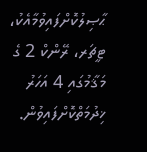ޙާޞިލުކޮށްފައިވުމާއެކު، ޓީޗަރ، ރޭންކް 2 ގެ މަޤާމުގައި 4 އަހަރު ޚިދުމަތްކޮށްފައިވުން.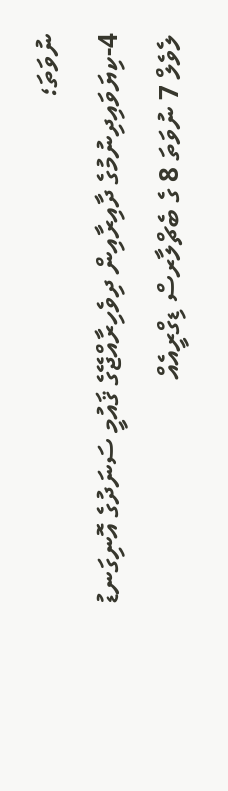ނުވަތަ؛
4-ކިޔަވައިދިނުމުގެ ދާއިރާއިން ދިވެހިރާއްޖޭގެ ޤައުމީ ސަނަދުގެ އޮނިގަނޑު ލެވެލް 7 ނުވަތަ 8 ގެ ބެޗްލާރސް ޑިގްރީއެއް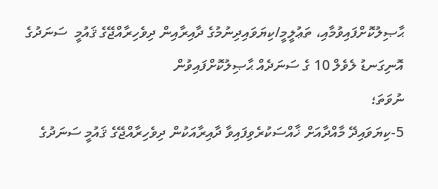ޙާޞިލުކޮށްފައިވުމާއި، ތަޢުލީމީ/ކިޔަވައިދިނުމުގެ ދާއިރާއިން ދިވެހިރާއްޖޭގެ ޤައުމީ  ސަނަދުގެ އޮނިގަނޑު ލެވެލް 10 ގެ ސަނަދެއް ޙާޞިލުކޮށްފައިވުން
ނުވަތަ؛
5-ކިޔަވައިދޭ މާއްދާއަށް ޚާއްސަކުރެވިފައިވާ ދާއިރާއަކުން ދިވެހިރާއްޖޭގެ ޤައުމީ ސަނަދުގެ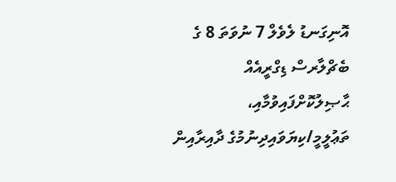އޮނިގަނޑު ލެވެލް 7 ނުވަތަ 8 ގެ ބެޗްލާރސް ޑިގްރީއެއް ޙާޞިލުކޮށްފައިވުމާއި، ތަޢުލީމީ/ކިޔަވައިދިނުމުގެ ދާއިރާއިން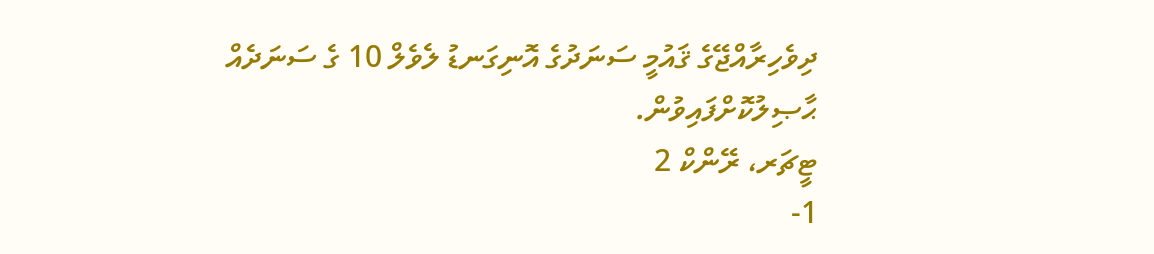ދިވެހިރާއްޖޭގެ ޤައުމީ ސަނަދުގެ އޮނިގަނޑު ލެވެލް 10 ގެ ސަނަދެއް ޙާޞިލުކޮށްފައިވުން.
ޓީޗަރ، ރޭންކް 2
1-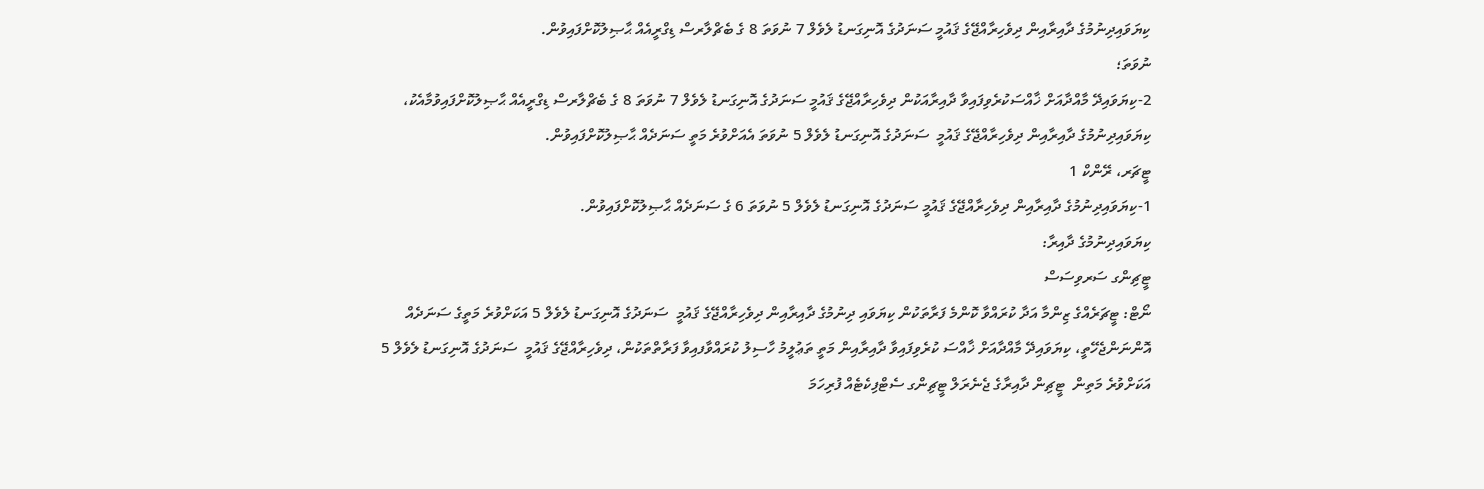ކިޔަވައިދިނުމުގެ ދާއިރާއިން ދިވެހިރާއްޖޭގެ ޤައުމީ ސަނަދުގެ އޮނިގަނޑު ލެވެލް 7 ނުވަތަ 8 ގެ ބެޗްލާރސް ޑިގްރީއެއް ޙާޞިލުކޮށްފައިވުން.
ނުވަތަ؛
2-ކިޔަވައިދޭ މާއްދާއަށް ޚާއްސަކުރެވިފައިވާ ދާއިރާއަކުން ދިވެހިރާއްޖޭގެ ޤައުމީ ސަނަދުގެ އޮނިގަނޑު ލެވެލް 7 ނުވަތަ 8 ގެ ބެޗްލާރސް ޑިގްރީއެއް ޙާޞިލުކޮށްފައިވުމާއެކު، ކިޔަވައިދިނުމުގެ ދާއިރާއިން ދިވެހިރާއްޖޭގެ ޤައުމީ  ސަނަދުގެ އޮނިގަނޑު ލެވެލް 5 ނުވަތަ އެއަށްވުރެ މަތީ ސަނަދެއް ޙާޞިލުކޮށްފައިވުން.
ޓީޗަރ، ރޭންކް 1
1-ކިޔަވައިދިނުމުގެ ދާއިރާއިން ދިވެހިރާއްޖޭގެ ޤައުމީ ސަނަދުގެ އޮނިގަނޑު ލެވެލް 5 ނުވަތަ 6 ގެ ސަނަދެއް ޙާޞިލުކޮށްފައިވުން.
ކިޔަވައިދިނުމުގެ ދާއިރާ:
ޓީޗިންގ ސަރވިސަސް
ނޯޓް: ޓީޗަރެއްގެ ޒިންމާ އަދާ ކުރައްވާ ކޮންމެ ފަރާތަކުން ކިޔަވައި ދިނުމުގެ ދާއިރާއިން ދިވެހިރާއްޖޭގެ ޤައުމީ  ސަނަދުގެ އޮނިގަނޑު ލެވެލް 5 އަކަށްވުރެ މަތީގެ ސަނަދެއް އޮންނަންޖެހޭތީ، ކިޔަވައިދޭ މާއްދާއަށް ޚާއްސަ ކުރެވިފައިވާ ދާއިރާއިން މަތީ ތަޢުލީމު ހާސިލު ކުރައްވާފއިވާ ފަރާތްތަކުން، ދިވެހިރާއްޖޭގެ ޤައުމީ  ސަނަދުގެ އޮނިގަނޑު ލެވެލް 5 އަކަށްވުރެ މަތިން  ޓީޗިން ދާއިރާގެ ޖެނެރަލް ޓީޗިންގ ސެޓްފިކެޓެއް ފުރިހަމަ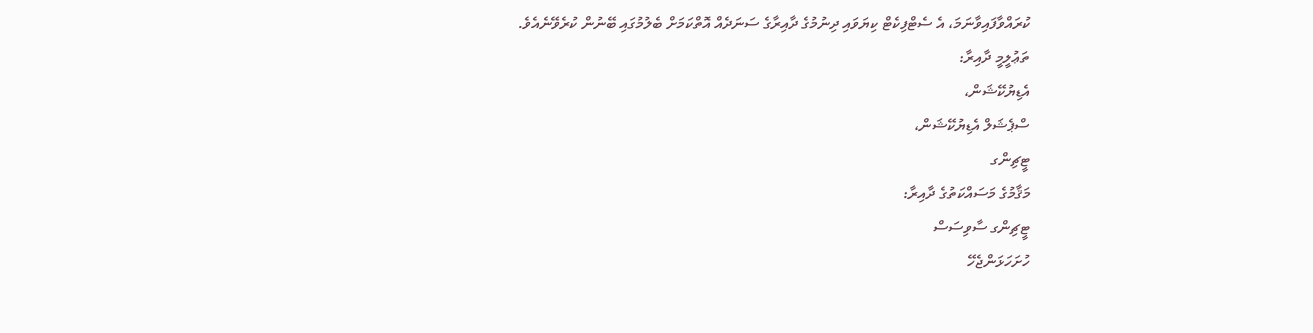ކުރައްވާފައިވާނަމަ، އެ ސެޓްފިކެޓް ކިޔަވައި ދިނުމުގެ ދާއިރާގެ ސަނަދެއް އޮތްކަމަށް ބެލުމުގައި ބޭނުން ކުރެވޭނެއެވެ.
ތަޢުލީމީ ދާއިރާ:
އެޑިޔުކޭޝަން،
ސްޕެޝަލް އެޑިޔުކޭޝަން،
ޓީޗިންގ
މަޤާމުގެ މަސައްކަތުގެ ދާއިރާ:
ޓީޗިންގ ސާވިސަސް
ހުށަހަޅަންޖެހޭ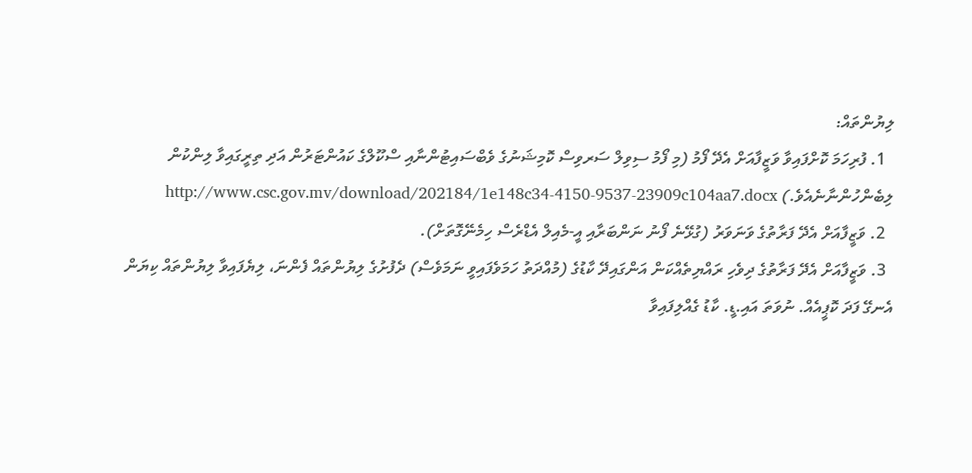ލިޔުންތައް:
  1. ފުރިހަމަ ކޮށްފައިވާ ވަޒީފާއަށް އެދޭ ފޯމު (މި ފޯމު ސިވިލް ސަރވިސް ކޮމިޝަނުގެ ވެބްސައިޓުންނާއި ސްކޫލްގެ ކައުންޓަރުން އަދި ތިރީގައިވާ ލިންކުން ލިބެންހުންނާނެއެވެ.) http://www.csc.gov.mv/download/202184/1e148c34-4150-9537-23909c104aa7.docx
  2. ވަޒީފާއަށް އެދޭ ފަރާތުގެ ވަނަވަރު (ގުޅޭނެ ފޯނު ނަންބަރާއި އީ-މެއިލް އެޑްރެސް ހިމެނޭގޮތަށް).
  3. ވަޒީފާއަށް އެދޭ ފަރާތުގެ ދިވެހި ރައްޔިތެއްކަން އަންގައިދޭ ކާޑުގެ (މުއްދަތު ހަމަވެފައިވީ ނަމަވެސް) ދެފުށުގެ ލިޔުންތައް ފެންނަ، ލިޔެފައިވާ ލިޔުންތައް ކިޔަން އެނގޭ ފަދަ ކޮޕީއެއް. ނުވަތަ އައި.ޑީ. ކާޑު ގެއްލިފައިވާ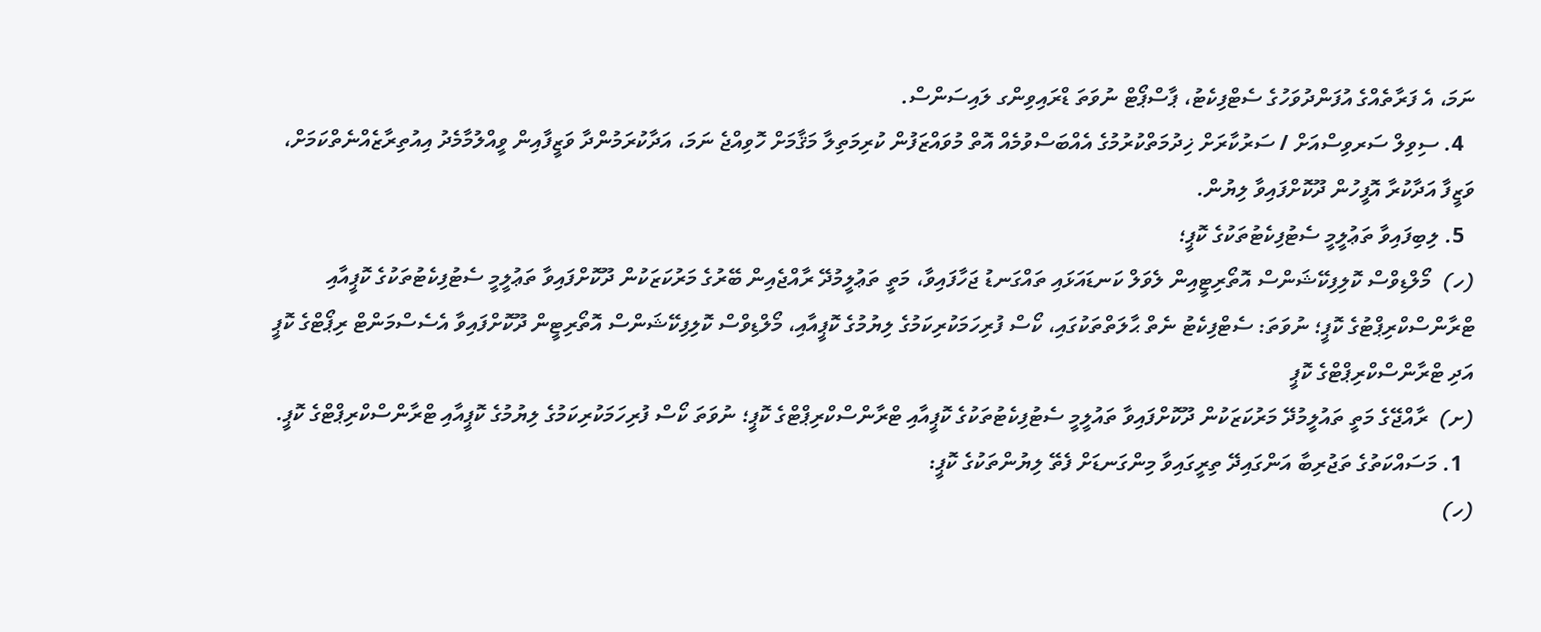ނަމަ، އެ ފަރާތެއްގެ އުފަންދުވަހުގެ ސެޓްފިކެޓު، ޕާސްޕޯޓް ނުވަތަ ޑްރައިވިންގ ލައިސަންސް.
  4. ސިވިލް ސަރވިސްއަށް / ސަރުކާރަށް ޚިދުމަތްކުރުމުގެ އެއްބަސްވުމެއް އޮތް މުވައްޒަފުން ކުރިމަތިލާ މަޤާމަށް ހޮވިއްޖެ ނަމަ، އަދާކުރަމުންދާ ވަޒީފާއިން ވީއްލުމާމެދު އިއުތިރާޒެއްނެތްކަމަށް، ވަޒީފާ އަދާކުރާ އޮފީހުން ދޫކޮށްފައިވާ ލިޔުން.
  5. ލިބިފައިވާ ތަޢުލީމީ ސެޓުފިކެޓުތަކުގެ ކޮޕީ؛
(ހ)  މޯލްޑިވްސް ކޮލިފިކޭޝަންސް އޮތޯރިޓީއިން ލެވަލް ކަނޑައަޅައި ތައްގަނޑު ޖަހާފައިވާ، މަތީ ތަޢުލީމުދޭ ރާއްޖެއިން ބޭރުގެ މަރުކަޒަކުން ދޫކޮށްފައިވާ ތަޢުލީމީ ސެޓުފިކެޓުތަކުގެ ކޮޕީއާއި ޓްރާންސްކްރިޕްޓުގެ ކޮޕީ؛ ނުވަތަ: ސެޓްފިކެޓު ނެތް ޙާލަތްތަކުގައި، ކޯސް ފުރިހަމަކުރިކަމުގެ ލިޔުމުގެ ކޮޕީއާއި، މޯލްޑިވްސް ކޮލިފިކޭޝަންސް އޮތޯރިޓީން ދޫކޮށްފައިވާ އެސެސްމަންޓް ރިޕޯޓްގެ ކޮޕީ އަދި ޓްރާންސްކްރިޕްޓްގެ ކޮޕީ
(ށ)  ރާއްޖޭގެ މަތީ ތައުލީމުދޭ މަރުކަޒަކުން ދޫކޮށްފައިވާ ތައުލީމީ ސެޓުފިކެޓުތަކުގެ ކޮޕީއާއި ޓްރާންސްކްރިޕްޓްގެ ކޮޕީ؛ ނުވަތަ ކޯސް ފުރިހަމަކުރިކަމުގެ ލިޔުމުގެ ކޮޕީއާއި ޓްރާންސްކްރިޕްޓްގެ ކޮޕީ.
  1. މަސައްކަތުގެ ތަޖުރިބާ އަންގައިދޭ ތިރީގައިވާ މިންގަނޑަށް ފެތޭ ލިޔުންތަކުގެ ކޮޕީ:
(ހ)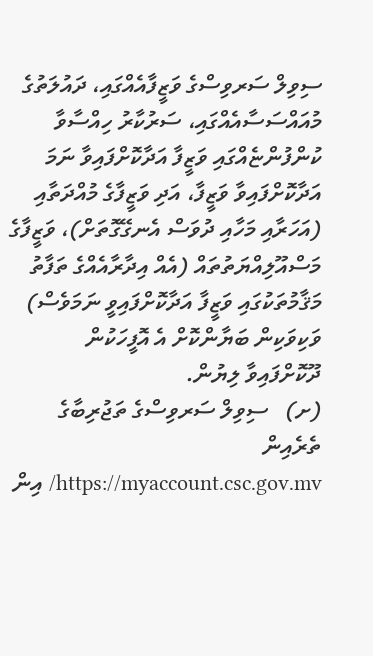ސިވިލް ސަރވިސްގެ ވަޒީފާއެއްގައި، ދައުލަތުގެ މުއައްސަސާއެއްގައި، ސަރުކާރު ހިއްސާވާ ކުންފުންޏެއްގައި ވަޒީފާ އަދާކޮށްފައިވާ ނަމަ އަދާކޮށްފައިވާ ވަޒީފާ، އަދި ވަޒީފާގެ މުއްދަތާއި (އަހަރާއި މަހާއި ދުވަސް އެނގޭގޮތަށް)، ވަޒީފާގެ މަސްއޫލިއްޔަތުތައް (އެއް އިދާރާއެއްގެ ތަފާތު މަޤާމުތަކުގައި ވަޒީފާ އަދާކޮށްފައިވީ ނަމަވެސް) ވަކިވަކިން ބަޔާންކޮށް އެ އޮފީހަކުން ދޫކޮށްފައިވާ ލިޔުން.
(ށ)   ސިވިލް ސަރވިސްގެ ތަޖުރިބާގެ ތެރެއިން https://myaccount.csc.gov.mv/ އިން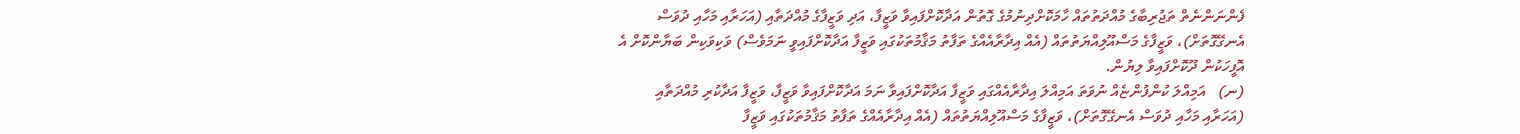ފެންނަންނެތް ތަޖުރިބާގެ މުއްދަތުތައް ހާމަކޮށްދިނުމުގެ ގޮތުން އަދާކޮށްފައިވާ ވަޒީފާ، އަދި ވަޒީފާގެ މުއްދަތާއި (އަހަރާއި މަހާއި ދުވަސް އެނގޭގޮތަށް)، ވަޒީފާގެ މަސްއޫލިއްޔަތުތައް (އެއް އިދާރާއެއްގެ ތަފާތު މަޤާމުތަކުގައި ވަޒީފާ އަދާކޮށްފައިވީ ނަމަވެސް) ވަކިވަކިން ބަޔާންކޮށް އެ އޮފީހަކުން ދޫކޮށްފައިވާ ލިޔުން.
(ނ)   އަމިއްލަ ކުންފުންޏެއް ނުވަތަ އަމިއްލަ އިދާރާއެއްގައި ވަޒީފާ އަދާކޮށްފައިވާ ނަމަ އަދާކޮށްފައިވާ ވަޒީފާ، ވަޒީފާ އަދާކުރި މުއްދަތާއި (އަހަރާއި މަހާއި ދުވަސް އެނގޭގޮތަށް)، ވަޒީފާގެ މަސްއޫލިއްޔަތުތައް (އެއް އިދާރާއެއްގެ ތަފާތު މަޤާމުތަކުގައި ވަޒީފާ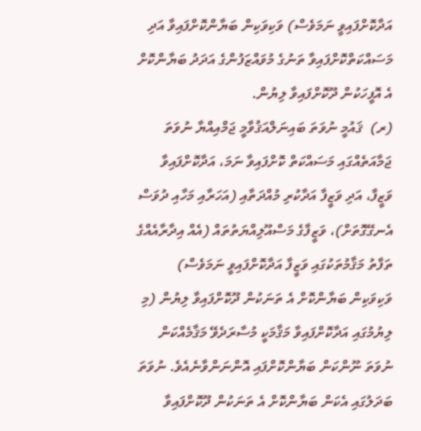އަދާކޮށްފައިވީ ނަމަވެސް) ވަކިވަކިން ބަޔާންކޮށްފައިވާ އަދި މަސައްކަތްކޮށްފައިވާ ތަނުގެ މުވައްޒަފުންގެ އަދަދު ބަޔާންކޮށް އެ އޮފީހަކުން ދޫކޮށްފައިވާ ލިޔުން.
(ރ)  ޤައުމީ ނުވަތަ ބައިނަލްއަޤުވާމީ ޖަމްއިއްޔާ ނުވަތަ ޖަމާއަތެއްގައި މަސައްކަތް ކޮށްފައިވާ ނަމަ، އަދާކޮށްފައިވާ ވަޒީފާ، އަދި ވަޒީފާ އަދާކުރި މުއްދަތާއި (އަހަރާއި މަހާއި ދުވަސް އެނގޭގޮތަށް)، ވަޒީފާގެ މަސްއޫލިއްޔަތުތައް (އެއް އިދާރާއެއްގެ ތަފާތު މަޤާމުތަކުގައި ވަޒީފާ އަދާކޮށްފައިވީ ނަމަވެސް) ވަކިވަކިން ބަޔާންކޮށް އެ ތަނަކުން ދޫކޮށްފައިވާ ލިޔުން (މި ލިޔުމުގައި އަދާކޮށްފައިވާ މަޤާމަކީ މުސާރަދެވޭ މަޤާމެއްކަން ނުވަތަ ނޫންކަން ބަޔާންކޮށްފައި އޮންނަންވާނެއެވެ. ނުވަތަ ބަދަލުގައި އެކަން ބަޔާންކޮށް އެ ތަނަކުން ދޫކޮށްފައިވާ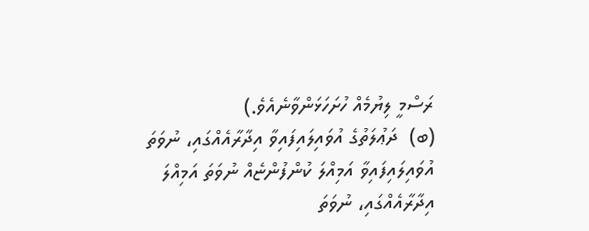ރަސްމީ ލިޔުމެއް ހުށަހަޅަންވާނެއެވެ.)
(ބ)  ދަޢުލަތުގެ އުވައިލައިފައިވާ އިދާރާއެއްގައި، ނުވަތަ އުވައިލައިފައިވާ އަމިއްލަ ކުންފުންޏެއް ނުވަތަ އަމިއްލަ އިދާރާއެއްގައި، ނުވަތަ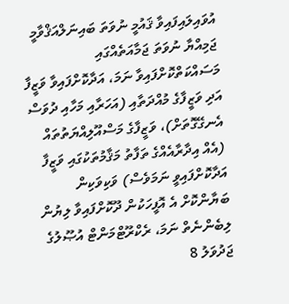އުވައިލައިފައިވާ ޤައުމީ ނުވަތަ ބައިނަލްއަޤްވާމީ ޖަމިއްޔާ ނުވަތަ ޖަމާއަތެއްގައި މަސައްކަތްކޮށްފައިވާ ނަމަ، އަދާކޮށްފައިވާ ވަޒީފާ އަދި ވަޒީފާގެ މުއްދަތާއި (އަހަރާއި މަހާއި ދުވަސް އެނގޭގޮތަށް)، ވަޒީފާގެ މަސްއޫލިއްޔަތުތައް (އެއް އިދާރާއެއްގެ ތަފާތު މަޤާމުތަކުގައި ވަޒީފާ އަދާކޮށްފައިވީ ނަމަވެސް) ވަކިވަކިން ބަޔާންކޮށް އެ އޮފީހަކުން ދޫކޮށްފައިވާ ލިޔުން ލިބެންނެތް ނަމަ، ރެކްރޫޓްމަންޓް އުޞޫލުގެ ޖަދުވަލު 8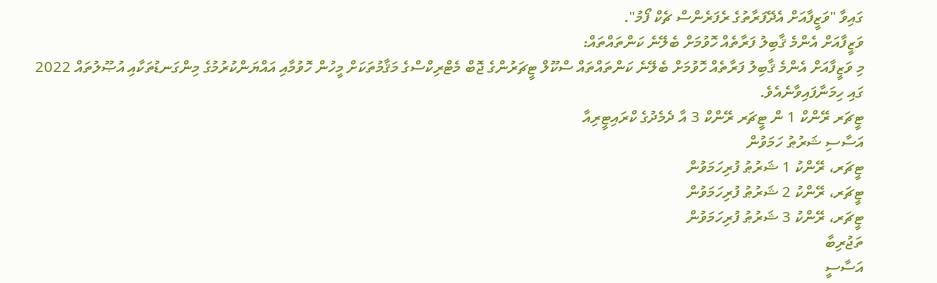ގައިވާ "ވަޒީފާއަށް އެދޭފަރާތުގެ ރެފަރެންސް ޗެކް ފޯމު".
ވަޒީފާއަށް އެންމެ ޤާބިލު ފަރާތެއް ހޮވުމަށް ބެލޭނެ ކަންތައްތައް:
މި ވަޒީފާއަށް އެންމެ ޤާބިލު ފަރާތެއް ހޮވުމަށް ބެލޭނެ ކަންތައްތައް ސްކޫލް ޓީޗަރުންގެ ޖޮބް މެޓްރިކްސްގެ މަޤާމުތަކަށް މީހުން ހޮވުމާއި އައްޔަންކުރުމުގެ މިންގަނޑުތަކާއި އުޞޫލުތައް 2022 ގައި ހިމަނާފައިވާނެއެވެ.
ޓީޗަރ ރޭންކް 1 ން ޓީޗަރ ރޭންކް 3 އާ ދެމެދުގެ ކްރައިޓީރިއާ
އަސާސި ޝަރުޠު ހަމަވުން
ޓީޗަރ، ރޭންކު 1 ޝަރުޠު ފުރިހަމަވުން
ޓީޗަރ، ރޭންކު 2 ޝަރުޠު ފުރިހަމަވުން
ޓީޗަރ، ރޭންކު 3 ޝަރުޠު ފުރިހަމަވުން
ތަޖުރިބާ
އަސާސީ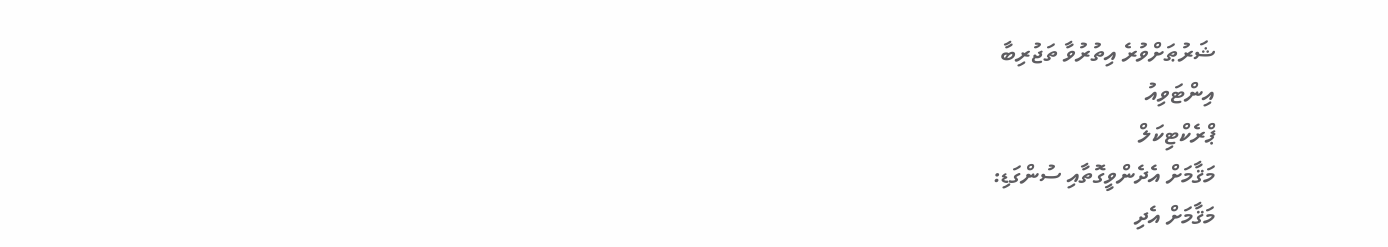ޝަރުޠަށްވުރެ އިތުރުވާ ތަޖުރިބާ
އިންޓަވިއު
ޕްރެކްޓިކަލް
މަޤާމަށް އެދެންވީގޮތާއި ސުންގަޑި:
މަޤާމަށް އެދި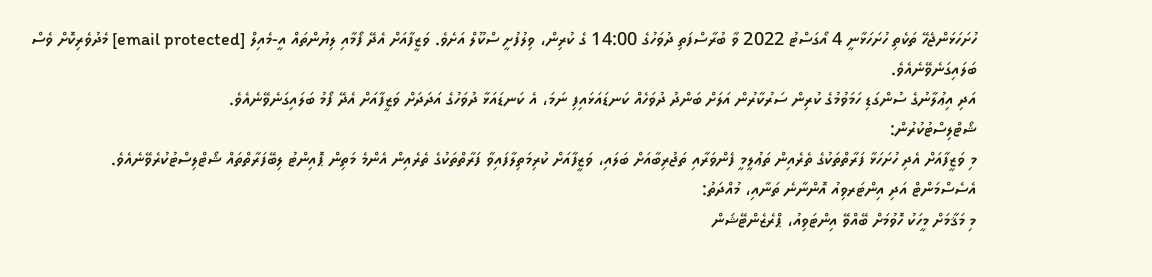ހުށަހަޅަންޖެހޭ ތަކެތި ހުށަހަޅާނީ 4 އޯގަސްޓު 2022 ވާ ބުރާސްފަތި ދުވަހުގެ 14:00 ގެ ކުރިން، ވިލުފުށީ ސްކޫލް އަށެވެ. ވަޒީފާއަށް އެދޭ ފޯމާއި ލިޔުންތައް އީ-މެއިލް [email protected] މެދުވެރިކޮށް ވެސް ބަލައިގަނެވޭނެއެވެ.
އަދި އިޢުލާނުގެ ސުންގަޑި ހަމަވުމުގެ ކުރިން ސަރުކާރުން އަލަށް ބަންދު ދުވަހެއް ކަނޑައަޅައިފި ނަމަ، އެ ކަނޑައަޅާ ދުވަހުގެ އަދަދަށް ވަޒީފާއަށް އެދޭ ފޯމު ބަލައިގަނެވޭނެއެވެ.
ޝޯޓްލިސްޓުކުރުން:
މި ވަޒީފާއަށް އެދި ހުށަހަޅާ ފަރާތްތަކުގެ ތެރެއިން ތަޢުލީމީ ފެންވަރާއި ތަޖުރިބާއަށް ބަލައި، ވަޒީފާއަށް ކުރިމަތިލާފައިވާ ފަރާތްތަކުގެ ތެރެއިން އެންމެ މަތިން ޕޮއިންޓު ލިބޭފަރާތްތައް ޝޯޓްލިސްޓުކުރެވޭނެއެވެ.
އެސެސްމަންޓް އަދި އިންޓަރވިއު އޮންނާނެ ތަނާއި، މުއްދަތު:
މި މަޤާމަށް މީހަކު ހޮވުމަށް ބޭއްވޭ އިންޓަވިއު، ޕްރެޒެންޓޭޝަން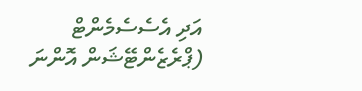އަދި އެސެސެމެންޓް (ޕްރެޒެންޓޭޝަން އޮންނަ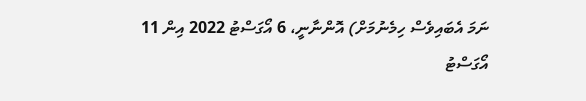ނަމަ އެބައިވެސް ހިމެނުމަށް) އޮންނާނީ، 6 އޯގަސްޓު 2022 އިން 11 އޯގަސްޓު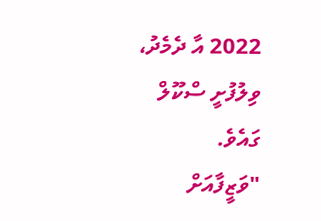2022 އާ ދެމެދު، ވިލުފުށީ ސްކޫލް ގައެވެ.
"ވަޒީފާއަށް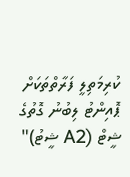ކުރިމަތިލީ ފަރާތްތަކަށް ޕޮއިންޓު ލިބުނު ގޮތުގެ ޝީޓް (A2 ޝީޓު)"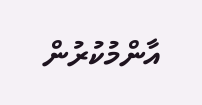އާންމުކުރުން